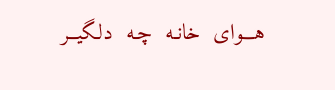هـــوای  خانـه  چـه  دلگیــر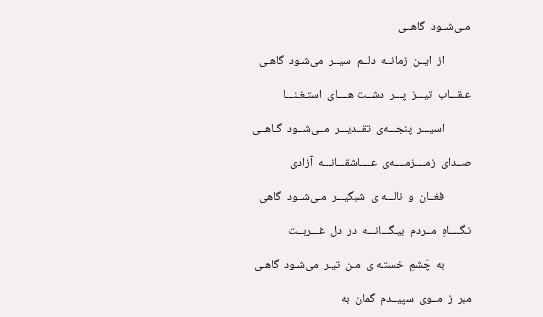مـی‌شــود  گاهــی

          از  ایــن  زمانــه  دلــم  سیــر  می‌شـود  گاهـی

عـقـــاب  تیـــز  پـــر  دشــت هــــای  استـغـنـــا

          اسیـــر  پنجـــه‌ی  تقــدیـــر  مــی‌شــود  گـاهــی

صــدای  زمــــزمــــه‌ی  عــــاشقـــانـــه  آزادی

          فغــان  و  نالـــه ی  شبگیـــر  مـی‌شــود  گاهی

نـگــــاهِ  مــردم  بیـگـــانـــه  در  دل  غـــربــت

          به  چَشمِ  خستـه ی  مـن  تیـر  می‌شـود  گاهـی

مبر  ز  مــوی  سپیــدم  گمان  به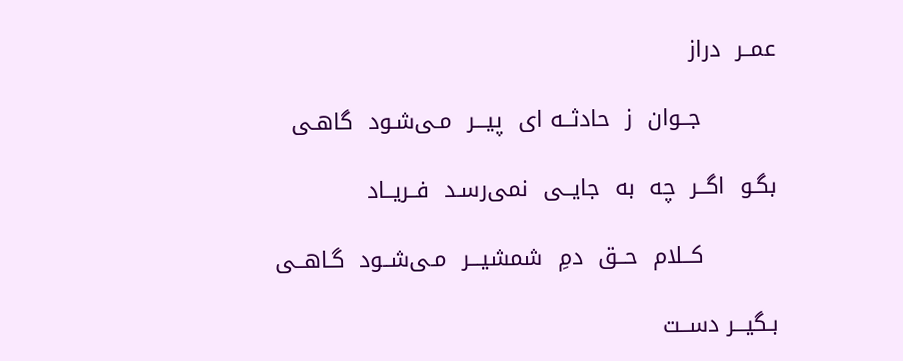عمــر  دراز

          جــوان  ز  حادثــه ای  پیـــر  مـی‌شـود  گاهـی

بگـو  اگــر  چه  به  جایــی  نمی‌رسـد  فــریــاد

          کــلام  حــق  دمِ  شمشیـــر  مـی‌شــود  گـاهــی

بـگیـــر دســت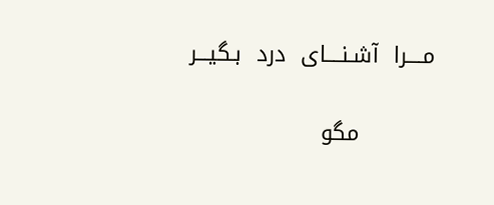مــــرا  آشـنــــای  درد  بـگیـــر

          مگو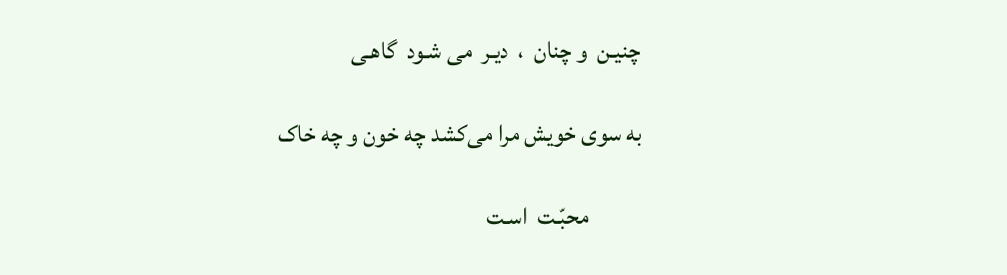چنیـن  و چنان  ،  دیـر  می شـود  گاهـی

به سوی خویش مرا می‌کشد چه خون و چه خاک

           محبّـت  اسـت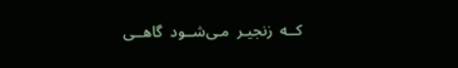کــه  زنجیـر  مـی‌شــود  گاهــی